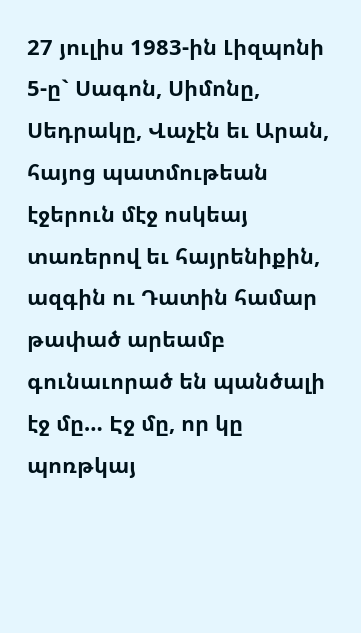27 յուլիս 1983-ին Լիզպոնի 5-ը` Սագոն, Սիմոնը, Սեդրակը, Վաչէն եւ Արան, հայոց պատմութեան էջերուն մէջ ոսկեայ տառերով եւ հայրենիքին, ազգին ու Դատին համար թափած արեամբ գունաւորած են պանծալի էջ մը… Էջ մը, որ կը պոռթկայ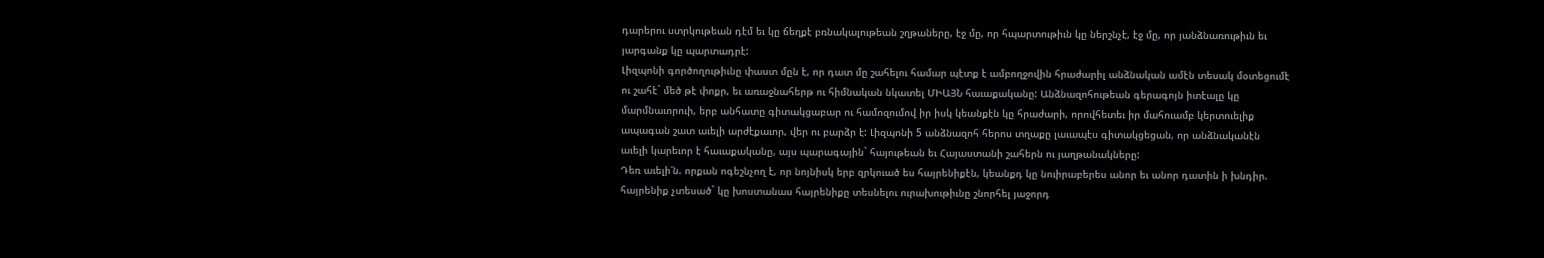դարերու ստրկութեան դէմ եւ կը ճեղքէ բռնակալութեան շղթաները, էջ մը, որ հպարտութիւն կը ներշնչէ, էջ մը, որ յանձնառութիւն եւ յարգանք կը պարտադրէ:
Լիզպոնի գործողութիւնը փաստ մըն է, որ դատ մը շահելու համար պէտք է ամբողջովին հրաժարիլ անձնական ամէն տեսակ մօտեցումէ ու շահէ` մեծ թէ փոքր, եւ առաջնահերթ ու հիմնական նկատել ՄԻԱՅՆ հաւաքականը: Անձնազոհութեան գերագոյն իտէալը կը մարմնաւորուի, երբ անհատը գիտակցաբար ու համոզումով իր իսկ կեանքէն կը հրաժարի, որովհետեւ իր մահուամբ կերտուելիք ապագան շատ աւելի արժէքաւոր, վեր ու բարձր է: Լիզպոնի 5 անձնազոհ հերոս տղաքը լաւապէս գիտակցեցան, որ անձնականէն աւելի կարեւոր է հաւաքականը, այս պարագային` հայութեան եւ Հայաստանի շահերն ու յաղթանակները:
Դեռ աւելի՛ն. որքան ոգեշնչող է, որ նոյնիսկ երբ զրկուած ես հայրենիքէն, կեանքդ կը նուիրաբերես անոր եւ անոր դատին ի խնդիր. հայրենիք չտեսած` կը խոստանաս հայրենիքը տեսնելու ուրախութիւնը շնորհել յաջորդ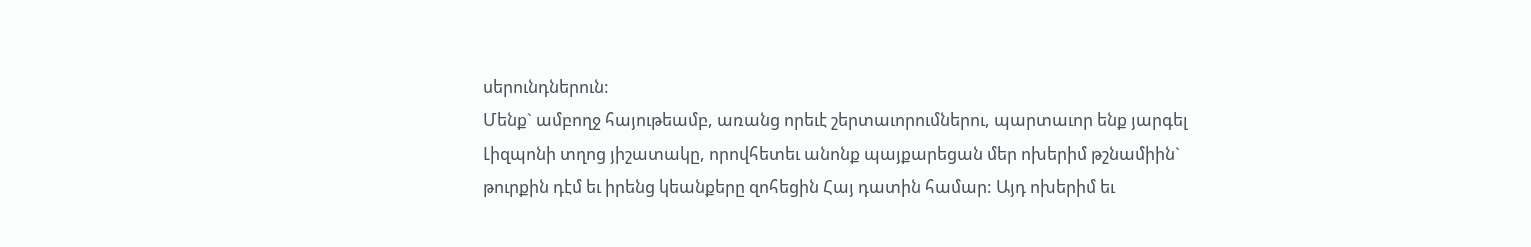սերունդներուն:
Մենք` ամբողջ հայութեամբ, առանց որեւէ շերտաւորումներու, պարտաւոր ենք յարգել Լիզպոնի տղոց յիշատակը, որովհետեւ անոնք պայքարեցան մեր ոխերիմ թշնամիին` թուրքին դէմ եւ իրենց կեանքերը զոհեցին Հայ դատին համար: Այդ ոխերիմ եւ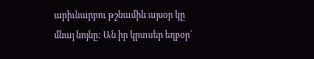արիւնարբու թշնամին այսօր կը մնայ նոյնը: Ան իր կրտսեր եղբօր`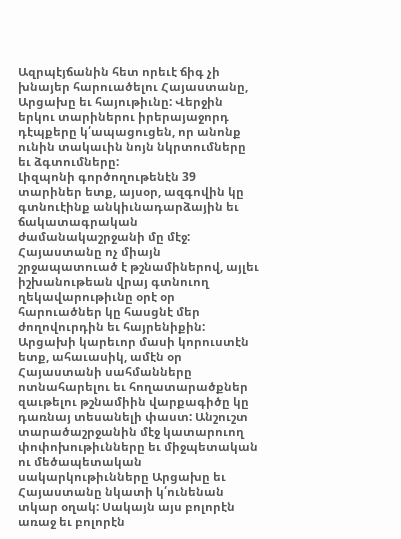Ազրպէյճանին հետ որեւէ ճիգ չի խնայեր հարուածելու Հայաստանը, Արցախը եւ հայութիւնը: Վերջին երկու տարիներու իրերայաջորդ դէպքերը կ՛ապացուցեն, որ անոնք ունին տակաւին նոյն նկրտումները եւ ձգտումները:
Լիզպոնի գործողութենէն 39 տարիներ ետք, այսօր, ազգովին կը գտնուէինք անկիւնադարձային եւ ճակատագրական ժամանակաշրջանի մը մէջ: Հայաստանը ոչ միայն շրջապատուած է թշնամիներով, այլեւ իշխանութեան վրայ գտնուող ղեկավարութիւնը օրէ օր հարուածներ կը հասցնէ մեր ժողովուրդին եւ հայրենիքին:
Արցախի կարեւոր մասի կորուստէն ետք, ահաւասիկ, ամէն օր Հայաստանի սահմանները ոտնահարելու եւ հողատարածքներ զաւթելու թշնամիին վարքագիծը կը դառնայ տեսանելի փաստ: Անշուշտ տարածաշրջանին մէջ կատարուող փոփոխութիւնները եւ միջպետական ու մեծապետական սակարկութիւնները Արցախը եւ Հայաստանը նկատի կ՛ունենան տկար օղակ: Սակայն այս բոլորէն առաջ եւ բոլորէն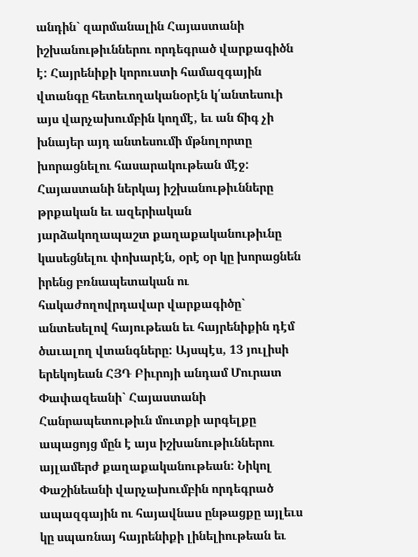անդին` զարմանալին Հայաստանի իշխանութիւններու որդեգրած վարքագիծն է: Հայրենիքի կորուստի համազգային վտանգը հետեւողականօրէն կ՛անտեսուի այս վարչախումբին կողմէ, եւ ան ճիգ չի խնայեր այդ անտեսումի մթնոլորտը խորացնելու հասարակութեան մէջ:
Հայաստանի ներկայ իշխանութիւնները թրքական եւ ազերիական յարձակողապաշտ քաղաքականութիւնը կասեցնելու փոխարէն, օրէ օր կը խորացնեն իրենց բռնապետական ու հակաժողովրդավար վարքագիծը` անտեսելով հայութեան եւ հայրենիքին դէմ ծաւալող վտանգները: Այսպէս, 13 յուլիսի երեկոյեան ՀՅԴ Բիւրոյի անդամ Մուրատ Փափազեանի` Հայաստանի Հանրապետութիւն մուտքի արգելքը ապացոյց մըն է այս իշխանութիւններու այլամերժ քաղաքականութեան: Նիկոլ Փաշինեանի վարչախումբին որդեգրած ապազգային ու հայավնաս ընթացքը այլեւս կը սպառնայ հայրենիքի լինելիութեան եւ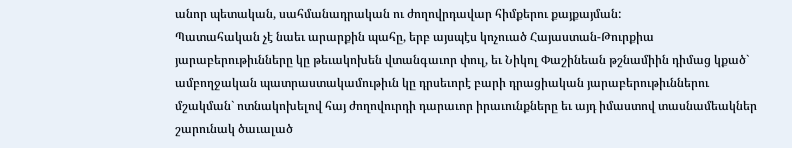անոր պետական, սահմանադրական ու ժողովրդավար հիմքերու քայքայման:
Պատահական չէ նաեւ արարքին պահը, երբ այսպէս կոչուած Հայաստան-Թուրքիա յարաբերութիւնները կը թեւակոխեն վտանգաւոր փուլ, եւ Նիկոլ Փաշինեան թշնամիին դիմաց կքած` ամբողջական պատրաստակամութիւն կը դրսեւորէ բարի դրացիական յարաբերութիւններու մշակման` ոտնակոխելով հայ ժողովուրդի դարաւոր իրաւունքները եւ այդ իմաստով տասնամեակներ շարունակ ծաւալած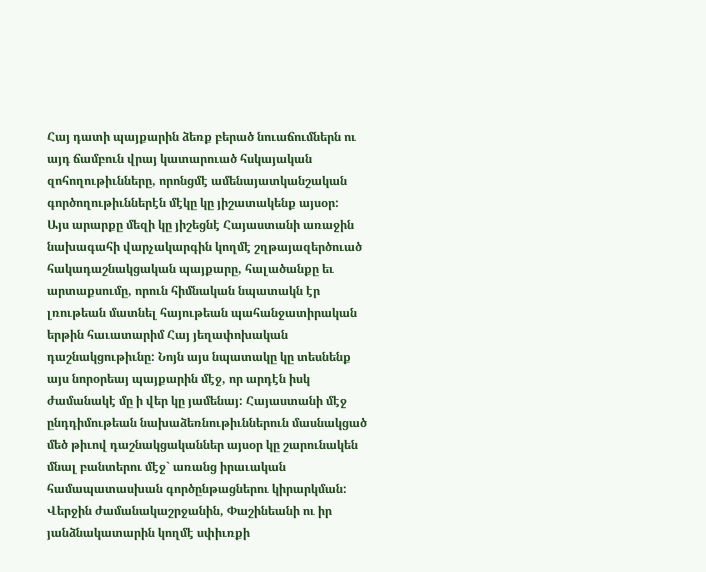Հայ դատի պայքարին ձեռք բերած նուաճումներն ու այդ ճամբուն վրայ կատարուած հսկայական զոհողութիւնները, որոնցմէ ամենայատկանշական գործողութիւններէն մէկը կը յիշատակենք այսօր:
Այս արարքը մեզի կը յիշեցնէ Հայաստանի առաջին նախագահի վարչակարգին կողմէ շղթայազերծուած հակադաշնակցական պայքարը, հալածանքը եւ արտաքսումը, որուն հիմնական նպատակն էր լռութեան մատնել հայութեան պահանջատիրական երթին հաւատարիմ Հայ յեղափոխական դաշնակցութիւնը: Նոյն այս նպատակը կը տեսնենք այս նորօրեայ պայքարին մէջ, որ արդէն իսկ ժամանակէ մը ի վեր կը յամենայ: Հայաստանի մէջ ընդդիմութեան նախաձեռնութիւններուն մասնակցած մեծ թիւով դաշնակցականներ այսօր կը շարունակեն մնալ բանտերու մէջ` առանց իրաւական համապատասխան գործընթացներու կիրարկման:
Վերջին ժամանակաշրջանին, Փաշինեանի ու իր յանձնակատարին կողմէ սփիւռքի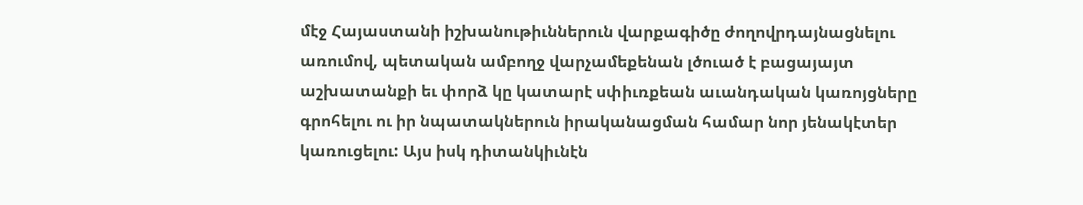մէջ Հայաստանի իշխանութիւններուն վարքագիծը ժողովրդայնացնելու առումով, պետական ամբողջ վարչամեքենան լծուած է բացայայտ աշխատանքի եւ փորձ կը կատարէ սփիւռքեան աւանդական կառոյցները գրոհելու ու իր նպատակներուն իրականացման համար նոր յենակէտեր կառուցելու: Այս իսկ դիտանկիւնէն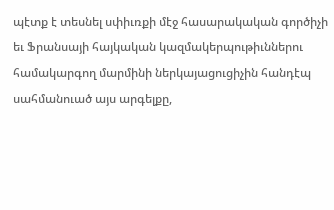պէտք է տեսնել սփիւռքի մէջ հասարակական գործիչի եւ Ֆրանսայի հայկական կազմակերպութիւններու համակարգող մարմինի ներկայացուցիչին հանդէպ սահմանուած այս արգելքը,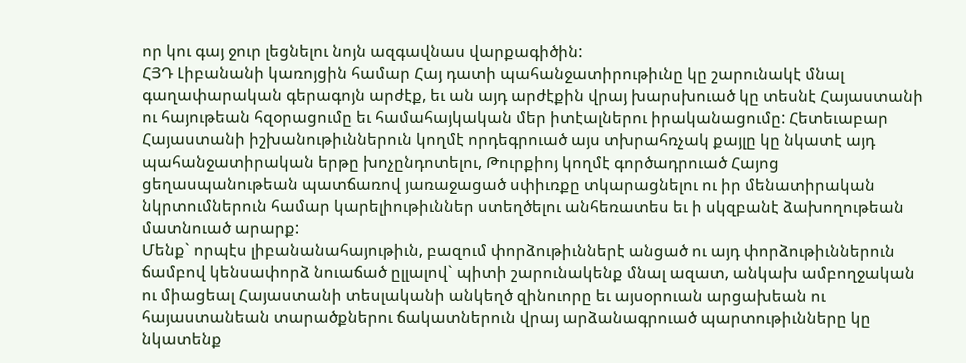որ կու գայ ջուր լեցնելու նոյն ազգավնաս վարքագիծին:
ՀՅԴ Լիբանանի կառոյցին համար Հայ դատի պահանջատիրութիւնը կը շարունակէ մնալ գաղափարական գերագոյն արժէք, եւ ան այդ արժէքին վրայ խարսխուած կը տեսնէ Հայաստանի ու հայութեան հզօրացումը եւ համահայկական մեր իտէալներու իրականացումը: Հետեւաբար Հայաստանի իշխանութիւններուն կողմէ որդեգրուած այս տխրահռչակ քայլը կը նկատէ այդ պահանջատիրական երթը խոչընդոտելու, Թուրքիոյ կողմէ գործադրուած Հայոց ցեղասպանութեան պատճառով յառաջացած սփիւռքը տկարացնելու ու իր մենատիրական նկրտումներուն համար կարելիութիւններ ստեղծելու անհեռատես եւ ի սկզբանէ ձախողութեան մատնուած արարք:
Մենք` որպէս լիբանանահայութիւն, բազում փորձութիւններէ անցած ու այդ փորձութիւններուն ճամբով կենսափորձ նուաճած ըլլալով` պիտի շարունակենք մնալ ազատ, անկախ ամբողջական ու միացեալ Հայաստանի տեսլականի անկեղծ զինուորը եւ այսօրուան արցախեան ու հայաստանեան տարածքներու ճակատներուն վրայ արձանագրուած պարտութիւնները կը նկատենք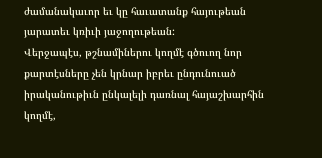ժամանակաւոր եւ կը հաւատանք հայութեան յարատեւ կռիւի յաջողութեան:
Վերջապէս, թշնամիներու կողմէ գծուող նոր քարտէսները չեն կրնար իբրեւ ընդունուած իրականութիւն ընկալելի դառնալ հայաշխարհին կողմէ,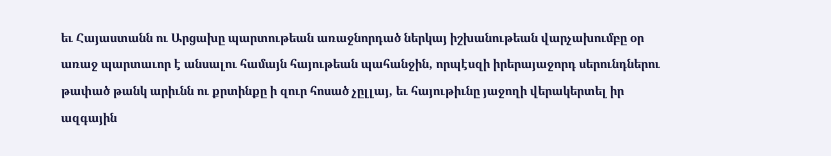եւ Հայաստանն ու Արցախը պարտութեան առաջնորդած ներկայ իշխանութեան վարչախումբը օր առաջ պարտաւոր է անսալու համայն հայութեան պահանջին, որպէսզի իրերայաջորդ սերունդներու թափած թանկ արիւնն ու քրտինքը ի զուր հոսած չըլլայ, եւ հայութիւնը յաջողի վերակերտել իր ազգային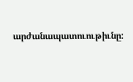արժանապատուութիւնը: